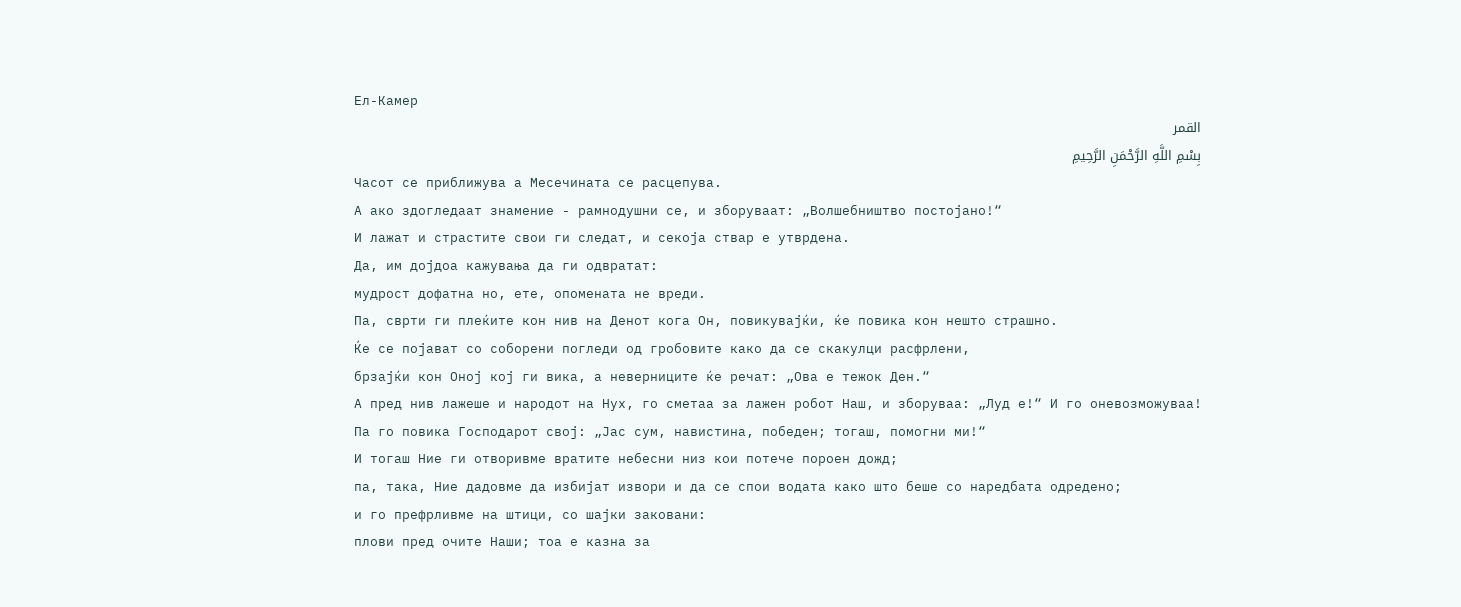Ел-Камер
القمر
بِسْمِ اللَّهِ الرَّحْمَنِ الرَّحِيمِ
Часот се приближува а Месечината се расцепува.
А ако здогледаат знамение - рамнодушни се, и зборуваат: „Волшебништво постојано!“
И лажат и страстите свои ги следат, и секоја ствар е утврдена.
Да, им дојдоа кажувања да ги одвратат:
мудрост дофатна но, ете, опомената не вреди.
Па, сврти ги плеќите кон нив на Денот кога Он, повикувајќи, ќе повика кон нешто страшно.
Ќе се појават со соборени погледи од гробовите како да се скакулци расфрлени,
брзајќи кон Оној кој ги вика, а неверниците ќе речат: „Ова е тежок Ден.“
А пред нив лажеше и народот на Нух, го сметаа за лажен робот Наш, и зборуваа: „Луд е!“ И го оневозможуваа!
Па го повика Господарот свој: „Јас сум, навистина, победен; тогаш, помогни ми!“
И тогаш Ние ги отворивме вратите небесни низ кои потече пороен дожд;
па, така, Ние дадовме да избијат извори и да се спои водата како што беше со наредбата одредено;
и го префрливме на штици, со шајки заковани:
плови пред очите Наши; тоа е казна за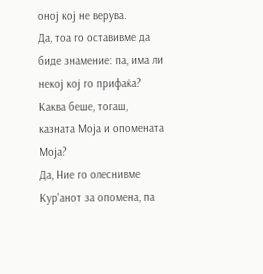оној кој не верува.
Да, тоа го оставивме да биде знамение: па, има ли некој кој го прифаќа?
Каква беше, тогаш, казната Моја и опомената Моја?
Да, Ние го олеснивме Кур'анот за опомена, па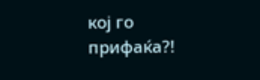кој го прифаќа?!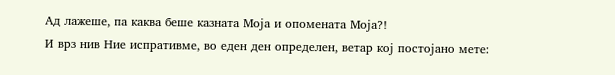Ад лажеше, па каква беше казната Моја и опомената Моја?!
И врз нив Ние испративме, во еден ден определен, ветар кој постојано мете: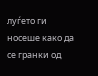луѓето ги носеше како да се гранки од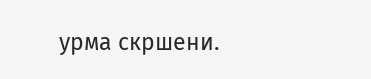урма скршени.